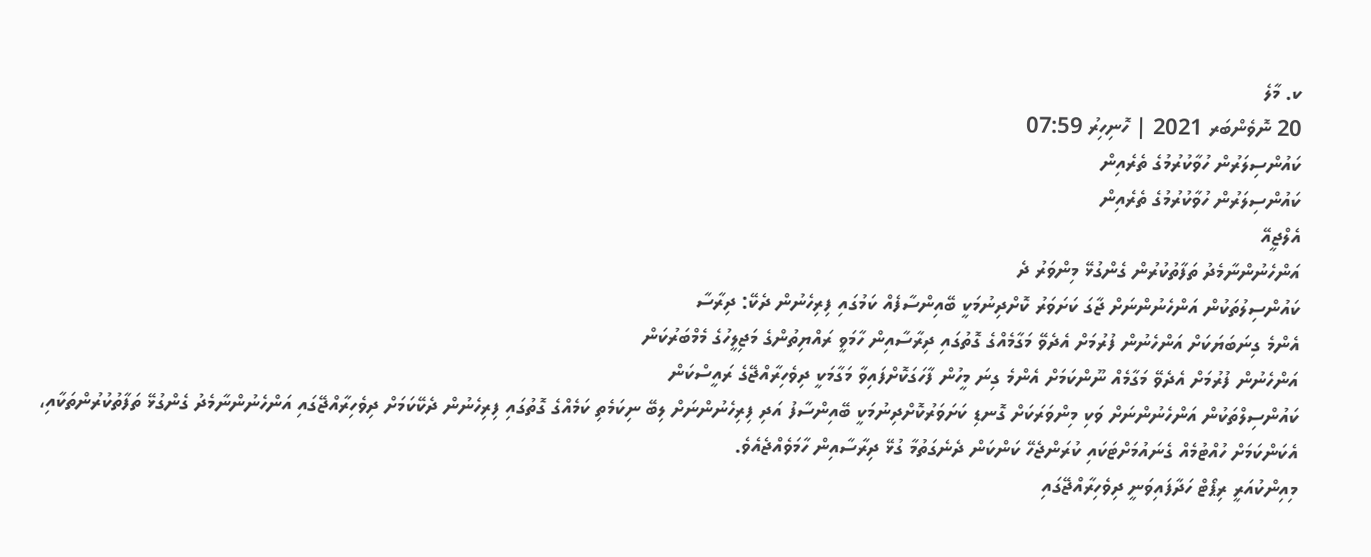ކ. މާލެ
20 ނޮވެންބަރ 2021 | ހޮނިހިރު 07:59
ކައުންސިލަރުން ހުވާކުރުމުގެ ތެރެއިން
ކައުންސިލަރުން ހުވާކުރުމުގެ ތެރެއިން
އެލްޖީއޭ
އަންހެނުންނާމެދު ތަފާތުކުރުން ގެންގުޅޭ މިންވަރު ދެ
ކައުންސިލުތަކުން އަންހެނުންނަށް ޖާގަ ކަށަވަރު ކޮށްދިނުމަކީ ބޭއިންސާފެއް ކަމުގައި ފިރިހެނުން ދެކޭ: ދިރާސާ
އެންމެ ގިނަބަޔަކަށް އަންހެނުން ފުރުމަށް އެދެވޭ މަގާމެއްގެ ގޮތުގައި ދިރާސާއިން ހާމަވީ ރައްޔިތުންގެ މަޖިލީހުގެ މެމްބަރުކަން
އަންހެނުން ފުރުމަށް އެދެވޭ މަގާމެއް ނޫންކަމަށް އެންމެ ގިނަ މީހުން ފާހަގަކޮށްފައިވާ މަގާމަކީ ދިވެހިރާއްޖޭގެ ރައީސްކަން
ކައުންސިލްތަކުން އަންހެނުންނަށް ވަކި މިންވަރަކަށް ގޮނޑި ކަށަވަރުކޮށްދިނުމަކީ ބޭއިންސާފު އަދި ފިރިހެނުންނަށް ލިބޭ ނިކަމެތި ކަމެއްގެ ގޮތުގައި ފިރިހެނުން ދެކޭކަމަށް ދިވެހިރާއްޖޭގައި އަންހެނުންނާމެދު ގެންގުޅޭ ތަފާތުކުރުންތަކާއި، އެކަންކަމަށް ހުއްޓުމެއް ގެނައުމަށްޓަކައި ކުރަންޖެހޭ ކަންކަން ދެނެގަތުމާ ގުޅޭ ދިރާސާއިން ހާމަވެއްޖެއެވެ.
މިއިންކުއަރީ ރިޕޯޓް ހަދާފައިވަނީ ދިވެހިރާއްޖޭގައި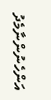އަންހެނުންނާމެދު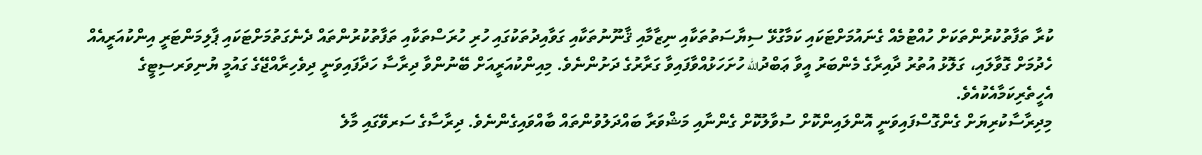ކުރާ ތަފާތުކުރުންތަކަށް ހުއްޓުމެއް ގެނައުމަށްޓަކައި ކަމާގުޅޭ ސިޔާސަތުތަކާއި ނިޒާމާއި ޤާނޫނުތަކާއި ގަވާއިދުތަކުގައި ހުރި ހުރަސްތަކާއި ތަފާތުކުރުންތައް ދެނެގަތުމަށްޓަކައި ޕާލިމަންޓަރީ އިންކުއަރީއެއް ހެދުމަށް ގޮވާލައި، ގަލޮޅު އުތުރު ދާއިރާގެ މެންބަރު އީވާ ޢަބްދުالله ހުށަހަޅުއްވާފައިވާ ގަރާރުގެ ދަށުންނެވެ. މިއިންކުއަރީއަށް ބޭނުންވާ ދިރާސާ ހަދާފައިވަނީ ދިވެހިރާއްޖޭގެ ގައުމީ ޔުނިވަރސިޓީގެ އެހީތެރިކަމާއެކުއެވެ.
މިދިރާސާކުރިޔަށް ގެންގޮސްފައިވަނީ އޮންލައިންކޮށް ސުވާލުކޮށް ގެންނާއި މަޝްވަރާ ބައްދަލުވުންތައް ބާއްވައިގެންނެވެ. ދިރާސާގެ ސަރވޭގައި މާލެ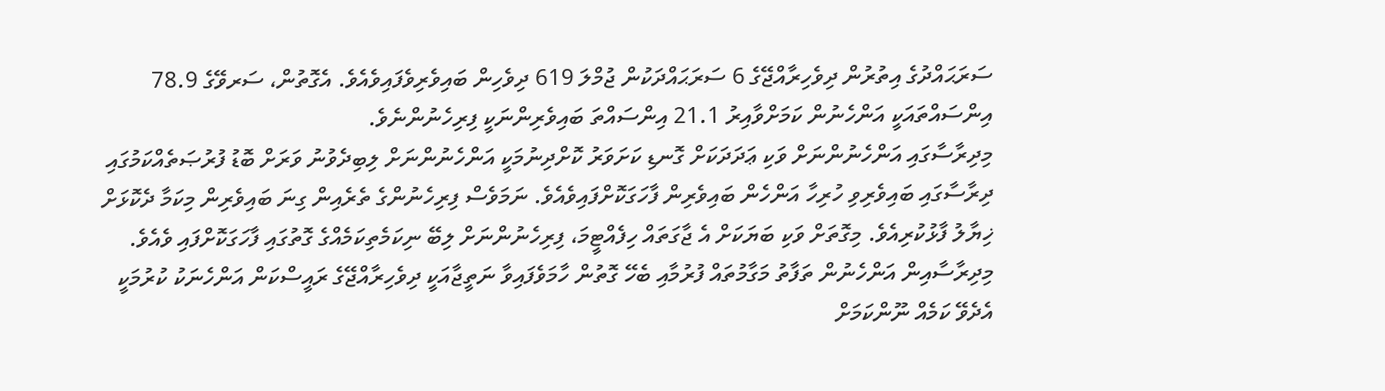ސަރަޙައްދުގެ އިތުރުން ދިވެހިރާއްޖޭގެ 6 ސަރަޙައްދަކުން ޖުމްލަ 619 ދިވެހިން ބައިވެރިވެފައިވެއެވެ. އެގޮތުން، ސަރވޭގެ 78.9 އިންސައްތައަކީ އަންހެނުން ކަމަށްވާއިރު 21.1 އިންސައްތަ ބައިވެރިންނަކީ ފިރިހެނުންނެވެ.
މިދިރާސާގައި އަންހެނުންނަށް ވަކި ޢަދަދަކަށް ގޮނޑި ކަށަވަރު ކޮށްދިނުމަކީ އަންހެނުންނަށް ލިބިދެވުނު ވަރަށް ބޮޑު ފުރުޞަތެއްކަމުގައި ދިރާސާގައި ބައިވެރިވި ހުރިހާ އަންހެން ބައިވެރިން ފާހަގަކޮށްފައިވެއެވެ. ނަމަވެސް ފިރިހެނުންގެ ތެރެއިން ގިނަ ބައިވެރިން މިކަމާ ދެކޮޅަށް ޚިޔާލު ފާޅުކުރިއެވެ. މިގޮތަށް ވަކި ބަޔަކަށް އެ ޖާގަތައް ހިފެއްޓީމަ، ފިރިހެނުންނަށް ލިބޭ ނިކަމެތިކަމެއްގެ ގޮތުގައި ފާހަގަކޮށްފައި ވެއެވެ.
މިދިރާސާއިން އަންހެނުން ތަފާތު މަގާމުތައް ފުރުމާއި ބެހޭ ގޮތުން ހާމަވެފައިވާ ނަތީޖާއަކީ ދިވެހިރާއްޖޭގެ ރައީސްކަން އަންހެނަކު ކުރުމަކީ އެދެވޭ ކަމެއް ނޫންކަމަށް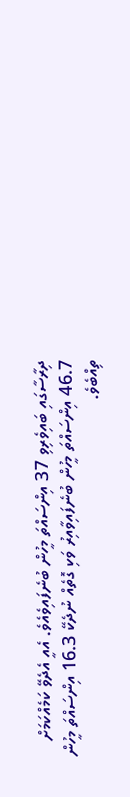ދިރާސާގައި ބައިވެރިވި 37 އިންސައްތަ މީހުން ބުނެފައިވެއެވެ. އެއީ އެދެވޭ ކަމެއްކަމަށް 46.7 އިންސައްތަ މީހުން ބުނެފައިވާއިރު ވަކި ގޮތެއް ނުދެކޭ 16.3 އިންސައްތަ މީހުން ތިއްބެވެ.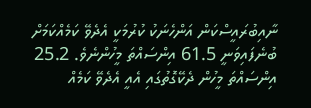ނާއިބުރައީސްކަން އަންހެނަކު ކުރުމަކީ އެދެވޭ ކަމެއްކަމަށް ބުނެފައިވަނީ 61.5 އިންސައްތަ މީހުންނެވެ. 25.2 އިންސައްތަ މީހުން ދެކޭގޮތުގައި އެއީ އެދެވޭ ކަމެއް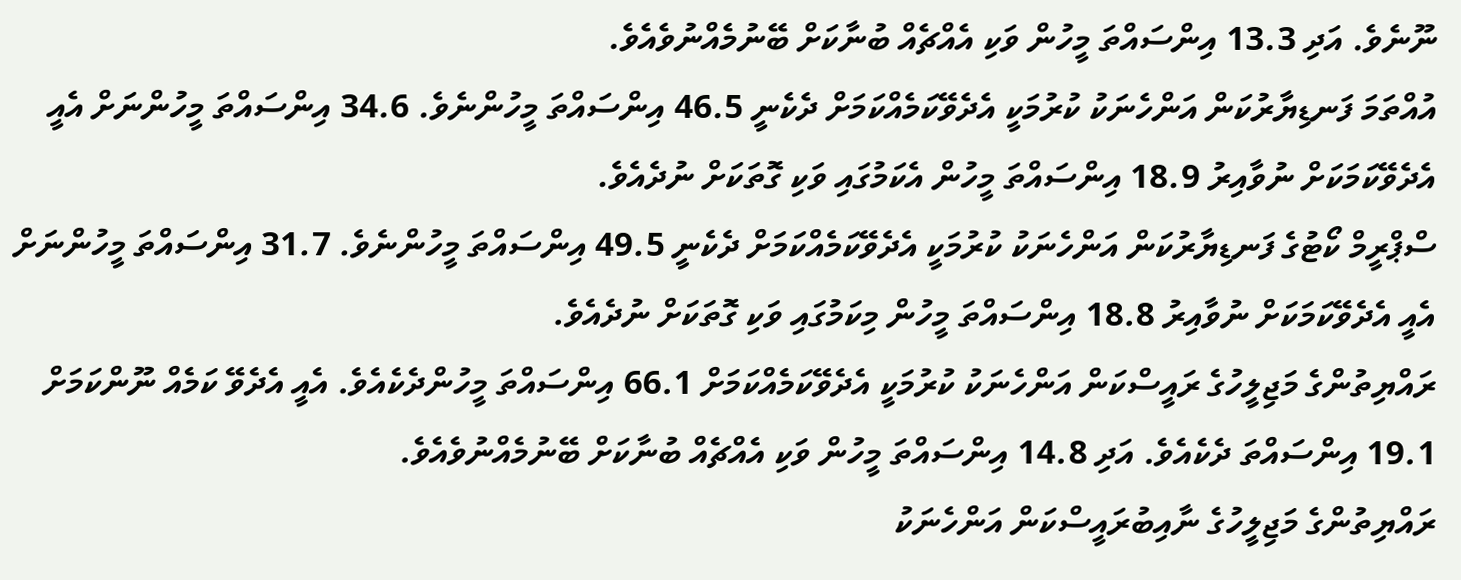ނޫނެވެ. އަދި 13.3 އިންސައްތަ މީހުން ވަކި އެއްޗެއް ބުނާކަށް ބޭނުމެއްނުވެއެވެ.
އުއްތަމަ ފަނޑިޔާރުކަން އަންހެނަކު ކުރުމަކީ އެދެވޭކަމެއްކަމަށް ދެކެނީ 46.5 އިންސައްތަ މީހުންނެވެ. 34.6 އިންސައްތަ މީހުންނަށް އެއީ އެދެވޭކަމަކަށް ނުވާއިރު 18.9 އިންސައްތަ މީހުން އެކަމުގައި ވަކި ގޮތަކަށް ނުދެއެވެ.
ސްޕްރީމް ކޯޓުގެ ފަނޑިޔާރުކަން އަންހެނަކު ކުރުމަކީ އެދެވޭކަމެއްކަމަށް ދެކެނީ 49.5 އިންސައްތަ މީހުންނެވެ. 31.7 އިންސައްތަ މީހުންނަށް އެއީ އެދެވޭކަމަކަށް ނުވާއިރު 18.8 އިންސައްތަ މީހުން މިކަމުގައި ވަކި ގޮތަކަށް ނުދެއެވެ.
ރައްޔިތުންގެ މަޖިލީހުގެ ރައީސްކަން އަންހެނަކު ކުރުމަކީ އެދެވޭކަމެއްކަމަށް 66.1 އިންސައްތަ މީހުންދެކެއެވެ. އެއީ އެދެވޭ ކަމެއް ނޫންކަމަށް 19.1 އިންސައްތަ ދެކެއެވެ. އަދި 14.8 އިންސައްތަ މީހުން ވަކި އެއްޗެއް ބުނާކަށް ބޭނުމެއްނުވެއެވެ.
ރައްޔިތުންގެ މަޖިލީހުގެ ނާއިބުރައީސްކަން އަންހެނަކު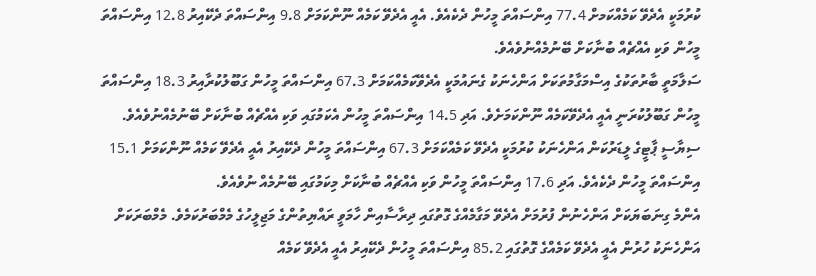ކުރުމަކީ އެދެވޭ ކަމެއްކަމށް 77.4 އިންސައްތަ މީހުން ދެކެއެވެ. އެއީ އެދެވޭ ކަމެއް ނޫންކަމަށް 9.8 އިންސައްތަ ދެކޭއިރު 12.8 އިންސައްތަ މީހުން ވަކި އެއްޗެއް ބުނާކަށް ބޭނުމެއްނުވެއެވެ.
ސަލާމަތީ ބާރުތަކުގެ އިސްމަގާމުތަކަށް އަންހެނަކު ގެނައުމަކީ އެދެވޭކަމެއްކަމަށް 67.3 އިންސައްތަ މީހުން ގަބޫލުކުރާއިރު 18.3 އިންސައްތަ މީހުން ގަބޫލުކުރަނީ އެއީ އެދެވޭކަމެއް ނޫންކަމަށެވެ. އަދި 14.5 އިންސައްތަ މީހުން އެކަމުގައި ވަކި އެއްޗެއް ބުނާކަށް ބޭނުމެއްނުވެއެވެ.
ސިޔާސީ ޕާޓީގެ ލީޑަރުކަން އަންހެނަކު ކުރުމަކީ އެދެވޭ ކަމެއްކަމަށް 67.3 އިންސައްތަ މީހުން ދެކޭއިރު އެއީ އެދެވޭ ކަމެއް ނޫންކަމަށް 15.1 އިންސައްތަ މީހުން ދެކެއެވެ. އަދި 17.6 އިންސައްތަ މީހުން ވަކި އެއްޗެއް ބުނާކަށް މިކަމުގައި ބޭނުމެއް ނުވެއެވެ.
އެންމެ ގިނަބަޔަކަށް އަންހެނުން ފުރުމަށް އެދެވޭ މަގާމެއްގެ ގޮތުގައި ދިރާސާއިން ހާމަވީ ރައްޔިތުންގެ މަޖިލީހުގެ މެމްބަރުކަމެވެ. މެމްބަރަކަށް އަންހެނަކު ހުރުން އެއީ އެދެވޭ ކަމެއްގެ ގޮތުގައި 85.2 އިންސައްތަ މީހުން ދެކޭއިރު އެއީ އެދެވޭ ކަމެއް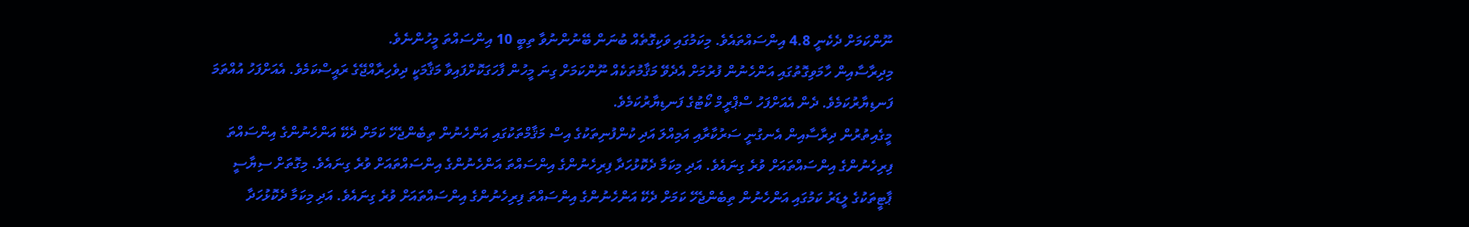ނޫންކަމަށް ދެކެނީ 4.8 އިންސައްތައެވެ. މިކަމުގައި ވަކިގޮތެއް ބުނަން ބޭނުންނުވާ ތިބީ 10 އިންސައްތަ މީހުންނެވެ.
މިދިރާސާއިން ހާމަވިގޮތުގައި އަންހެނުން ފުރުމަށް އެދެވޭ މަޤާމުތަކެއް ނޫންކަމަށް ގިނަ މީހުން ފާހަގަކޮށްފައިވާ މަޤާމަކީ ދިވެހިރާއްޖޭގެ ރައީސްކަމެވެ. އެއަށްފަހު އުއްތަމަ ފަނޑިޔާރުކަމެވެ. ދެން އެއަށްފަހު ސްޕްރީމް ކޯޓުގެ ފަނޑިޔާރުކަމެވެ.
މީގެއިތުރުން ދިރާސާއިން އެނގުނީ ސަރުކާރާއި އަމިއްލަ އަދި ކުންފުނިތަކުގެ އިސް މަޤާމްތަކުގައި އަންހެނުން ތިބެންޖެހޭ ކަމަށް ދެކޭ އަންހެނުންގެ އިންސައްތަ ފިރިހެނުންގެ އިންސައްތައަށް ވުރެ ގިނައެވެ. އަދި މިކަމާ ދެކޮޅުހަދާ ފިރިހެނުންގެ އިންސައްތަ އަންހެނުންގެ އިންސައްތައަށް ވުރެ ގިނައެވެ. މިގޮތަށް ސިޔާސީ ޕާޓީތަކުގެ ލީޑަރު ކަމުގައި އަންހެނުން ތިބެންޖެހޭ ކަމަށް ދެކޭ އަންހެނުންގެ އިންސައްތަ ފިރިހެނުންގެ އިންސައްތައަށް ވުރެ ގިނައެވެ. އަދި މިކަމާ ދެކޮޅުހަދާ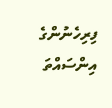ފިރިހެނުންގެ އިންސައްތަ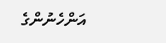އަންހެނުންގެ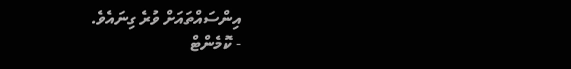އިންސައްތައަށް ވުރެ ގިނައެވެ.
- ކޮމެންޓް